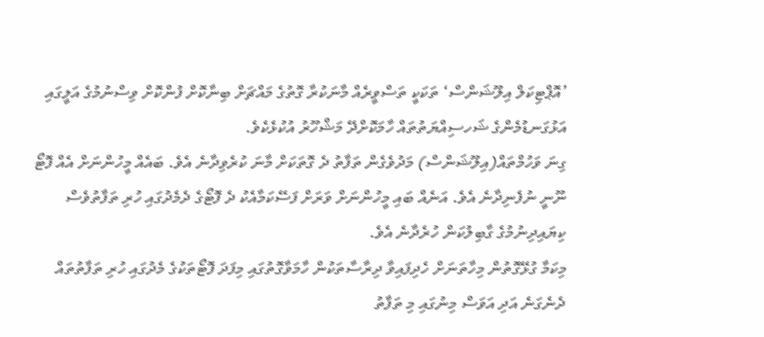’އޮޕްޓިކަލް އިލޫޝަންސް‘ ތަކަކީ ތަސްވީރެއް މާނަކުރާ ގޮތުގެ މައްޗަށް ބިނާކޮށް ފުންކޮށް ވިސްނުމުގެ އަލީގައި އަޅުގަނޑުމެންގެ ޝަހސިއްޔަތުތައް ހާމަކޮށްދޭ މަޝްހޫރު އުކުޅެކެވެ.
ގިނަ ވަހުމްތައް(އިލޫޝަންސް) މަދުވެގެން ތަފާތު ދެ ގޮތަކަށް މާނަ ކުރެވިދާނެ އެވެ. ބައެއް މީހުންނަށް އެއް ފޮޓޯ ނޫނީ ނުފެނިދާނެ އެވެ. އަނެއް ބައި މީހުންނަށް ވަރަށް ފަސޭކަމާއެކު ދެ ފޮޓޯގެ ދެމެދުގައި ހުރި ތަފާތުވެސް ކިޔައިދިނުމުގެ ގާބިލުކަން ހުރެދާނެ އެވެ.
މިކަމާ ގުޅޭގޮތުން މިހާތަނަށް ހެދިފައިވާ ދިރާސާތަކުން ހާމަވާގޮތުގައި މިފަދަ ފޮޓޯތަކުގެ މެދުގައި ހުރި ތަފާތުތައް ދެނެގަނެ އަދި އަވަސް މިނުގައި މި ތަފާތު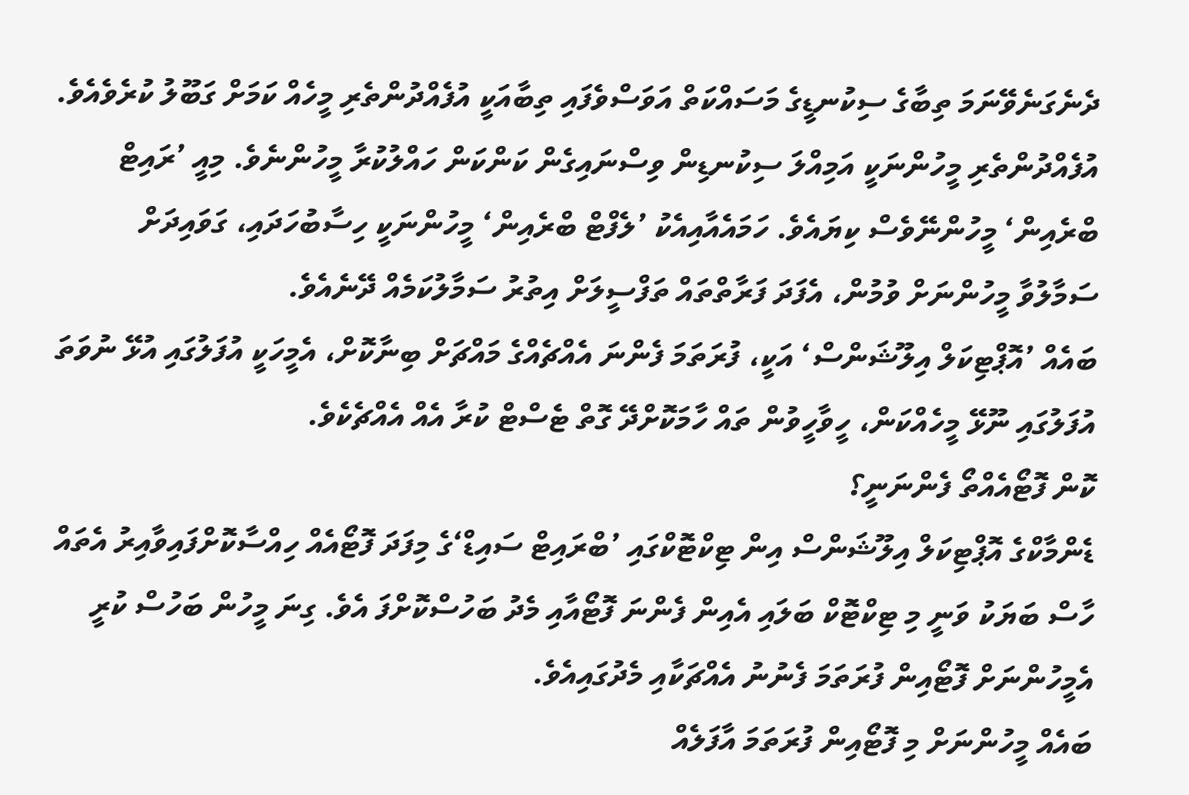ދެނެގަނެވޭނަމަ ތިބާގެ ސިކުނޑީގެ މަސައްކަތް އަވަސްވެފައި ތިބާއަކީ އުފެއްދުންތެރި މީހެއް ކަމަށް ގަބޫލު ކުރެވެއެވެ.
އުފެއްދުންތެރި މީހުންނަކީ އަމިއްލަ ސިކުނޑިން ވިސްނައިގެން ކަންކަން ހައްލުކުރާ މީހުންނެވެ. މިއީ ’ރައިޓް ބްރެއިން‘ މީހުންނޭވެސް ކިޔައެވެ. ހަމައެއާއިއެކު ’ލެފްޓް ބްރެއިން‘ މީހުންނަކީ ހިސާބުހަދައި، ގަވައިދަށް ސަމާލުވާ މީހުންނަށް ވުމުން، އެފަދަ ފަރާތްތައް ތަފްސީލަށް އިތުރު ސަމާލުކަމެއް ދޭނެއެވެ.
ބައެއް ’އޮޕްޓިކަލް އިލޫޝަންސް‘ އަކީ، ފުރަތަމަ ފެންނަ އެއްޗެއްގެ މައްޗަށް ބިނާކޮށް، އެމީހަކީ އުފަލުގައި އުޅޭ ނުވަތަ އުފަލުގައި ނޫޅޭ މީހެއްކަން، ހީވާހީވުން ތައް ހާމަކޮށްދޭ ގޮތް ޓެސްޓް ކުރާ އެއް އެއްޗެކެވެ.
ކޮން ފޮޓޯއެއްތޯ ފެންނަނީ؟
ޑެންމާކްގެ އޮޕްޓިކަލް އިލޫޝަންސް އިން ޓިކްޓޮކްގައި ’ބްރައިޓް ސައިޑް‘ގެ މިފަދަ ފޮޓޯއެއް ހިއްސާކޮށްފައިވާއިރު އެތައް ހާސް ބަޔަކު ވަނީ މި ޓިކްޓޮކް ބަލައި އެއިން ފެންނަ ފޮޓޯއާއި މެދު ބަހުސްކޮށްފަ އެވެ. ގިނަ މީހުން ބަހުސް ކުރީ އެމީހުންނަށް ފޮޓޯއިން ފުރަތަމަ ފެނުނު އެއްޗަކާއި މެދުގައިއެވެ.
ބައެއް މީހުންނަށް މި ފޮޓޯއިން ފުރަތަމަ އާފަލެއް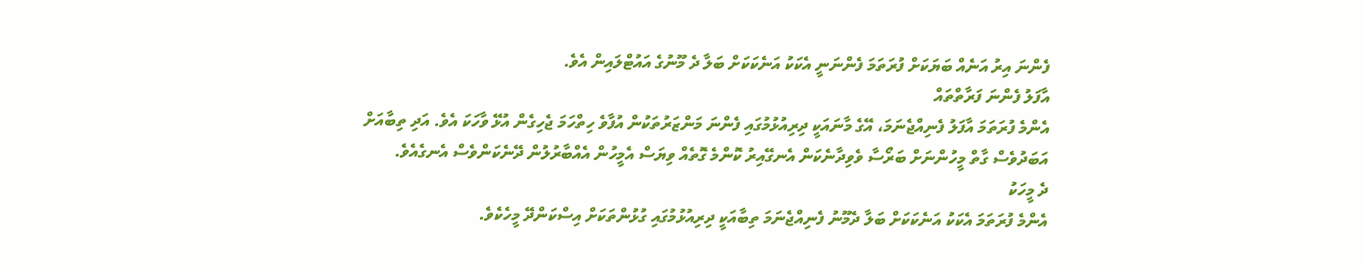ފެންނަ އިރު އަނެއް ބަޔަކަށް ފުރަތަމަ ފެންނަނީ އެކަކު އަނެކަކަށް ބަލާ ދެ މޫނުގެ އައުޓްލައިން އެވެ.
އާފަލު ފެންނަ ފަރާތްތައް
އެންމެ ފުރަތަމަ އާފަލު ފެނިއްޖެނަމަ، އޭގެ މާނައަކީ ދިރިއުޅުމުގައި ފެންނަ މަންޒަރުތަކުން އުފާވެ ހިތްހަމަ ޖެހިގެން އުޅޭ ވާހަކަ އެވެ. އަދި ތިބާއަށް އަބަދުވެސް ގާތް މީހުންނަށް ބަރޯސާ ވެވިދާނެކަން އެނގޭއިރު ކޮންމެ ގޮތެއް ވިޔަސް އެމީހުން އެއްބާރުލުން ދޭނެކަންވެސް އެނގެއެވެ.
ދެ މީހަކު
އެންމެ ފުރަތަމަ އެކަކު އަނެކަކަށް ބަލާ ދެމޫނު ފެނިއްޖެނަމަ ތިބާއަކީ ދިރިއުޅުމުގައި ގުޅުންތަކަށް އިސްކަންދޭ މީހެކެވެ.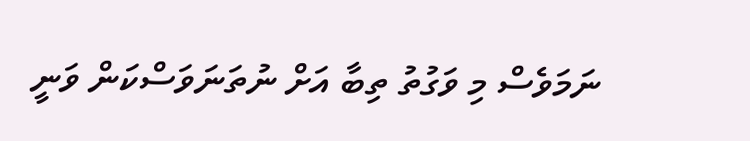ނަމަވެސް މި ވަގުތު ތިބާ އަށް ނުތަނަވަސްކަން ވަނީ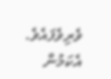ވެރިވެފައެވެ. އެކަމުން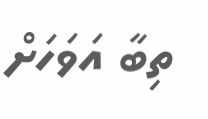ތިބާ އަވަހަށް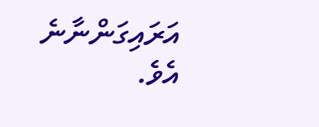އަރައިގަންނާނެ އެވެ.